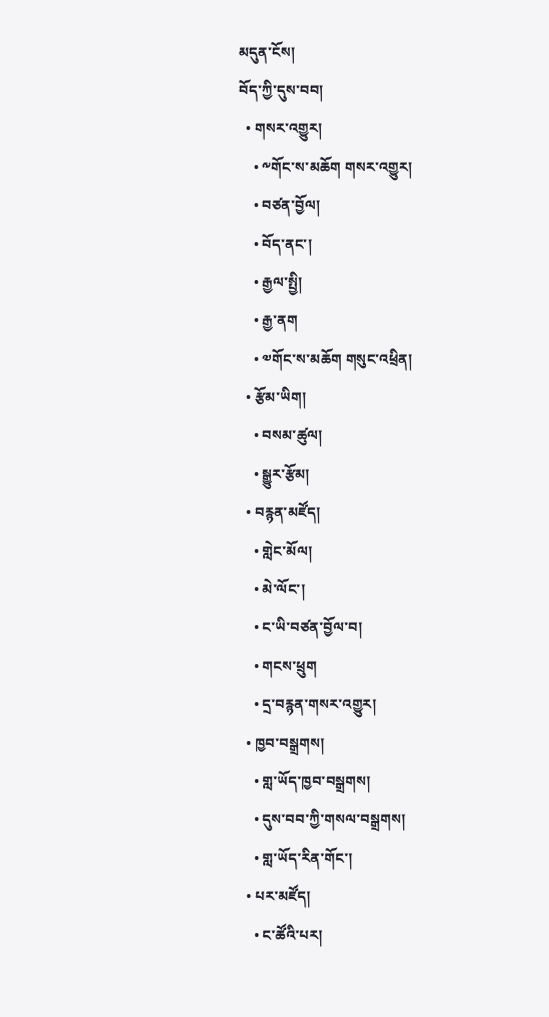མདུན་ངོས།
བོད་ཀྱི་དུས་བབ།
  • གསར་འགྱུར།
    • ༸གོང་ས་མཆོག གསར་འགྱུར།
    • བཙན་བྱོལ།
    • བོད་ནང་།
    • རྒྱལ་སྤྱི།
    • རྒྱ་ནག
    • ༧གོང་ས་མཆོག གསུང་འཕྲིན།
  • རྩོམ་ཡིག།
    • བསམ་ཚུལ།
    • སྒྱུར་རྩོམ།
  • བརྙན་མཛོད།
    • གླེང་མོལ།
    • མེ་ལོང་།
    • ང་ཡི་བཙན་བྱོལ་བ།
    • གངས་ཕྲུག
    • དྲ་བརྙན་གསར་འགྱུར།
  • ཁྱབ་བསྒྲགས།
    • གླ་ཡོད་ཁྱབ་བསྒྲགས།
    • དུས་བབ་ཀྱི་གསལ་བསྒྲགས།
    • གླ་ཡོད་རིན་གོང་།
  • པར་མཛོད།
    • ང་ཚོའི་པར།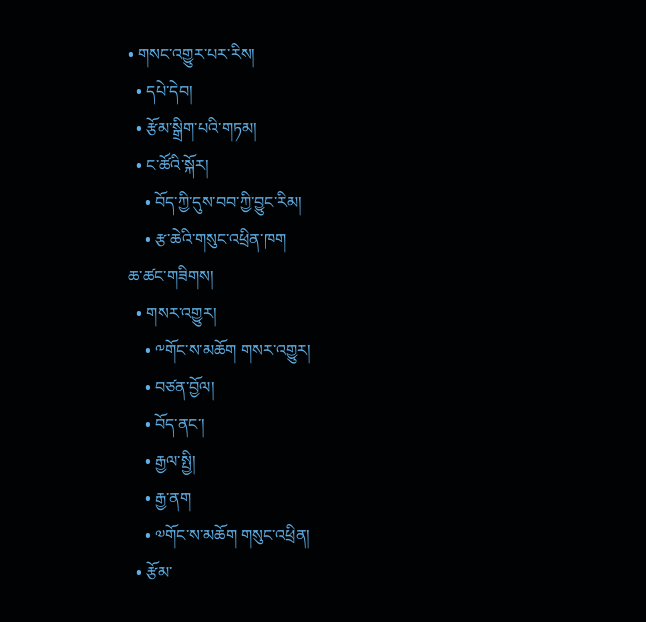• གསང་འགྱུར་པར་རིས།
  • དཔེ་དེབ།
  • རྩོམ་སྒྲིག་པའི་གཏམ།
  • ང་ཚོའི་སྐོར།
    • བོད་ཀྱི་དུས་བབ་ཀྱི་བྱུང་རིམ།
    • རྩ་ཆེའི་གསུང་འཕྲིན་ཁག
ཆ་ཚང་གཟིགས།
  • གསར་འགྱུར།
    • ༸གོང་ས་མཆོག གསར་འགྱུར།
    • བཙན་བྱོལ།
    • བོད་ནང་།
    • རྒྱལ་སྤྱི།
    • རྒྱ་ནག
    • ༧གོང་ས་མཆོག གསུང་འཕྲིན།
  • རྩོམ་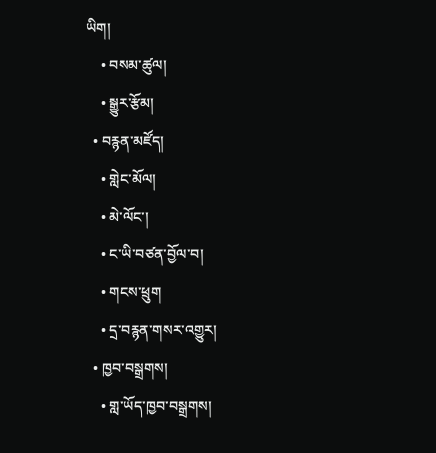ཡིག།
    • བསམ་ཚུལ།
    • སྒྱུར་རྩོམ།
  • བརྙན་མཛོད།
    • གླེང་མོལ།
    • མེ་ལོང་།
    • ང་ཡི་བཙན་བྱོལ་བ།
    • གངས་ཕྲུག
    • དྲ་བརྙན་གསར་འགྱུར།
  • ཁྱབ་བསྒྲགས།
    • གླ་ཡོད་ཁྱབ་བསྒྲགས།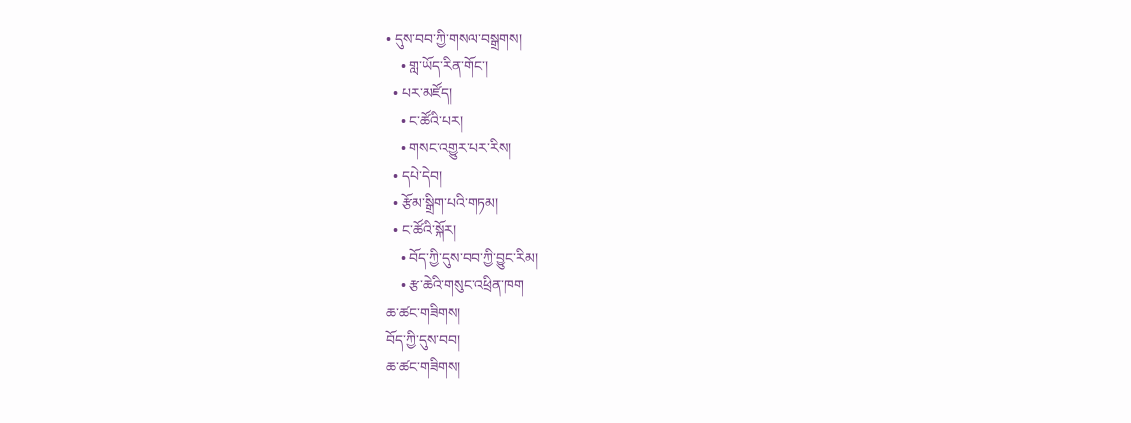• དུས་བབ་ཀྱི་གསལ་བསྒྲགས།
    • གླ་ཡོད་རིན་གོང་།
  • པར་མཛོད།
    • ང་ཚོའི་པར།
    • གསང་འགྱུར་པར་རིས།
  • དཔེ་དེབ།
  • རྩོམ་སྒྲིག་པའི་གཏམ།
  • ང་ཚོའི་སྐོར།
    • བོད་ཀྱི་དུས་བབ་ཀྱི་བྱུང་རིམ།
    • རྩ་ཆེའི་གསུང་འཕྲིན་ཁག
ཆ་ཚང་གཟིགས།
བོད་ཀྱི་དུས་བབ།
ཆ་ཚང་གཟིགས།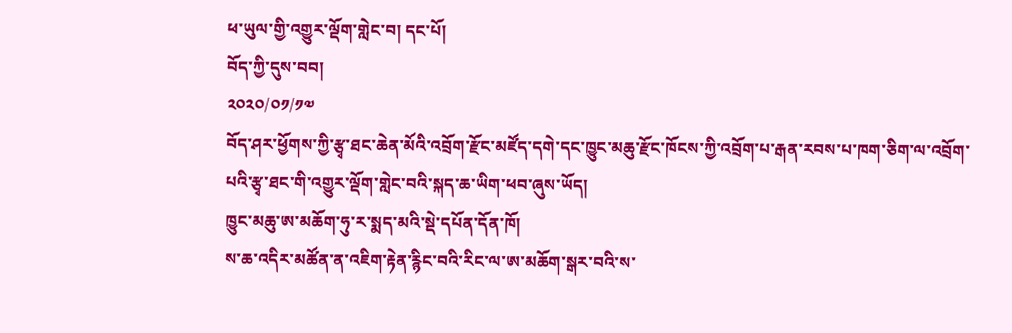ཕ་ཡུལ་གྱི་འགྱུར་ལྡོག་གླེང་བ། དང་པོ།
བོད་ཀྱི་དུས་བབ།
༢༠༢༠/༠༡/༡༧
བོད་ཤར་ཕྱོགས་ཀྱི་རྩྭ་ཐང་ཆེན་མོའི་འབྲོག་རྫོང་མཛོད་དགེ་དང་ཁྱུང་མཆུ་རྫོང་ཁོངས་ཀྱི་འབྲོག་པ་རྒན་རབས་པ་ཁག་ཅིག་ལ་འབྲོག་པའི་རྩྭ་ཐང་གི་འགྱུར་ལྡོག་གླེང་བའི་སྐད་ཆ་ཡིག་ཕབ་ཞུས་ཡོད།
ཁྱུང་མཆུ་ཨ་མཆོག་ཧུ་ར་སྨད་མའི་སྡེ་དཔོན་དོན་ཁོ།
ས་ཆ་འདིར་མཚོན་ན་འཇིག་རྟེན་རྙིང་བའི་རིང་ལ་ཨ་མཆོག་སྒར་བའི་ས་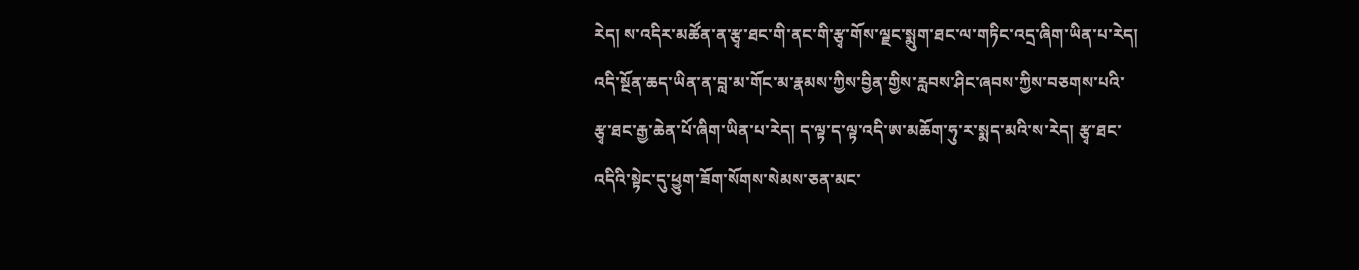རེད། ས་འདིར་མཚོན་ན་རྩྭ་ཐང་གི་ནང་གི་རྩྭ་གོས་ལྗང་སྨུག་ཐང་ལ་གཏིང་འདྲ་ཞིག་ཡིན་པ་རེད། འདི་སྔོན་ཆད་ཡིན་ན་བླ་མ་གོང་མ་རྣམས་ཀྱིས་བྱིན་གྱིས་རླབས་ཤིང་ཞབས་ཀྱིས་བཅགས་པའི་རྩྭ་ཐང་རྒྱ་ཆེན་པོ་ཞིག་ཡིན་པ་རེད། ད་ལྟ་ད་ལྟ་འདི་ཨ་མཆོག་ཧུ་ར་སྨད་མའི་ས་རེད། རྩྭ་ཐང་འདིའི་སྟེང་དུ་ཕྱུག་ཟོག་སོགས་སེམས་ཅན་མང་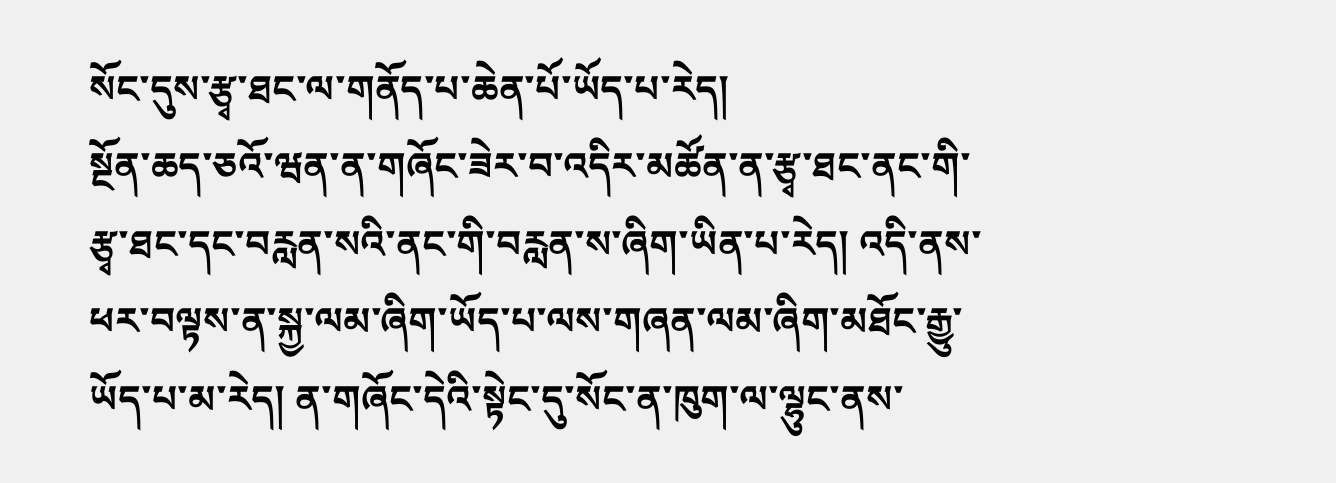སོང་དུས་རྩྭ་ཐང་ལ་གནོད་པ་ཆེན་པོ་ཡོད་པ་རེད།
སྔོན་ཆད་ཅའོ་ཝན་ན་གཞོང་ཟེར་བ་འདིར་མཚོན་ན་རྩྭ་ཐང་ནང་གི་རྩྭ་ཐང་དང་བརླན་སའི་ནང་གི་བརླན་ས་ཞིག་ཡིན་པ་རེད། འདི་ནས་ཕར་བལྟས་ན་སྐྱ་ལམ་ཞིག་ཡོད་པ་ལས་གཞན་ལམ་ཞིག་མཐོང་རྒྱུ་ཡོད་པ་མ་རེད། ན་གཞོང་དེའི་སྟེང་དུ་སོང་ན་ཁུག་ལ་ལྷུང་ནས་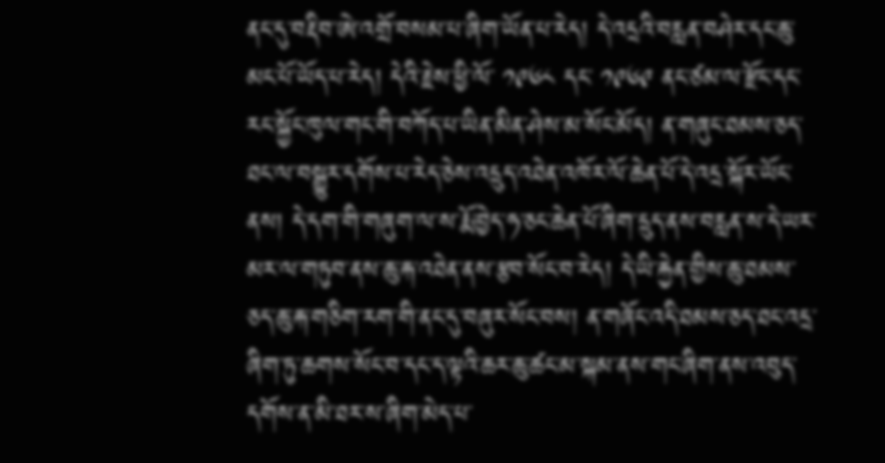ནང་དུ་བརྡིབ་ཨེ་འགྲོ་བསམ་པ་ཞིག་ཡོན་པ་རེད། དེ་འདྲའི་བརླན་བཤེར་དང་ཆུ་མང་པོ་ཡོད་པ་རེད། དེའི་རྗེས་ཕྱི་ལོ་ ༡༩༦༨ དང་ ༡༩༦༩ ནང་ཙམ་ལ་རྫོང་དང་རང་སྐྱོང་ཁུལ་གང་གི་བཀོད་པ་ཡིན་མིན་ཤེས་མ་སོང་མོད། ན་གཞུང་ཐམས་ཅད་ཐང་ལ་བསྒྱུར་དགོས་པ་རེད་ཅེས་འདྲུད་འཐེན་འཁོར་ལོ་ཆེན་པོ་དེ་འདྲ་སྐོར་ཡོང་ནས། དེ་དག་གི་གཞུག་ལ་ས་རྨོ་བྱེད་ཧ་ཅང་ཆེན་པོ་ཞིག་དྲུད་ནས་བརླན་ས་དེ་ཡར་མར་ལ་གཏུབ་ནས་ཆུ་རྐ་འཐེན་ནས་རྩབ་སོང་བ་རེད། དེ་ཡི་རྐྱེན་གྱིས་ཆུ་ཐམས་ཅད་ཆུ་རྐ་གཅིག་རག་གི་ནང་དུ་བཞུར་སོང་བས། ན་གཞོང་འདི་ཐམས་ཅད་ཐང་འདྲ་ཞིག་ཏུ་ཆགས་སོང་བ་དང་ད་ལྟའི་ཆར་ཆུ་ཚང་མ་སྐམ་ནས་གང་ཞིག་ནས་འབུད་དགོས་ན་མི་ཐར་ས་ཞིག་མེད་པ་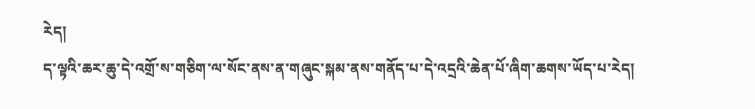རེད།
ད་ལྟའི་ཆར་ཆུ་དེ་འགྲོ་ས་གཅིག་ལ་སོང་ནས་ན་གཞུང་སྐམ་ནས་གནོད་པ་དེ་འདྲའི་ཆེན་པོ་ཞིག་ཆགས་ཡོད་པ་རེད།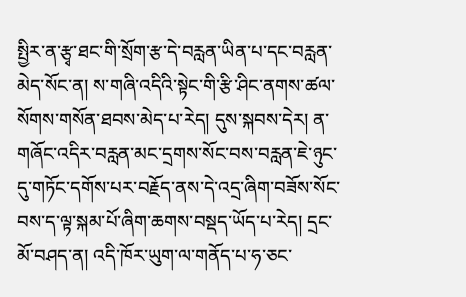སྤྱིར་ན་རྩྭ་ཐང་གི་སྲོག་རྩ་དེ་བརླན་ཡིན་པ་དང་བརླན་མེད་སོང་ན། ས་གཞི་འདིའི་སྟེང་གི་རྩི་ཤིང་ནགས་ཚལ་སོགས་གསོན་ཐབས་མེད་པ་རེད། དུས་སྐབས་དེར། ན་གཞོང་འདིར་བརླན་མང་དྲགས་སོང་བས་བརླན་ཇེ་ཉུང་དུ་གཏོང་དགོས་པར་བརྗོད་ནས་དེ་འདྲ་ཞིག་བཟོས་སོང་བས་ད་ལྟ་སྐམ་པོ་ཞིག་ཆགས་བསྡད་ཡོད་པ་རེད། དྲང་མོ་བཤད་ན། འདི་ཁོར་ཡུག་ལ་གནོད་པ་ཧ་ཅང་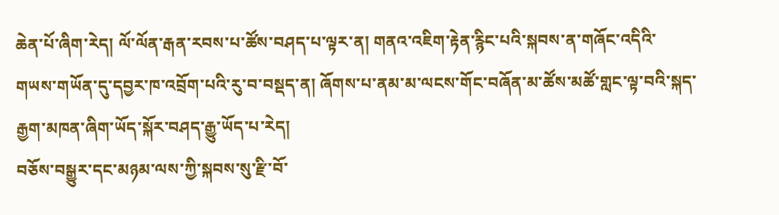ཆེན་པོ་ཞིག་རེད། ལོ་ལོན་རྒན་རབས་པ་ཚོས་བཤད་པ་ལྟར་ན། གནའ་འཇིག་རྟེན་རྙིང་པའི་སྐབས་ན་གཞོང་འདིའི་གཡས་གཡོན་དུ་དབྱར་ཁ་འབྲོག་པའི་རུ་བ་བསྡད་ན། ཞོགས་པ་ནམ་མ་ལངས་གོང་བཞོན་མ་ཚོས་མཚོ་གླང་ལྟ་བའི་སྐད་རྒྱག་མཁན་ཞིག་ཡོད་སྐོར་བཤད་རྒྱུ་ཡོད་པ་རེད།
བཅོས་བསྒྱུར་དང་མཉམ་ལས་ཀྱི་སྐབས་སུ་རྫི་བོ་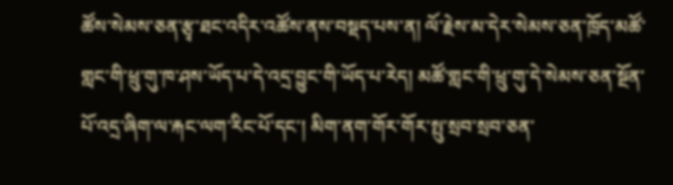ཚོས་སེམས་ཅན་རྩྭ་ཐང་འདིར་འཚོས་ནས་བསྡད་པས་ན། ལོ་རྗེས་མ་དེར་སེམས་ཅན་ཁྲོད་མཚོ་གླང་གི་ཕྲུ་གུ་ཁ་ཤས་ཡོད་པ་དེ་འདྲ་བྱུང་གི་ཡོད་པ་རེད། མཚོ་གླང་གི་ཕྲུ་གུ་དེ་སེམས་ཅན་སྔོན་པོ་འདྲ་ཞིག་ལ་རྐང་ལག་རིང་པོ་དང་། མིག་ནག་གོར་གོར་སྤུ་སྲབ་སྲབ་ཅན་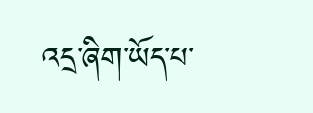འདྲ་ཞིག་ཡོད་པ་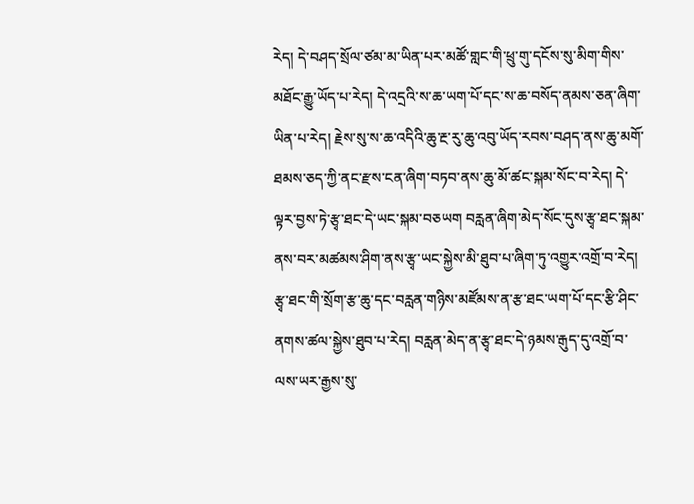རེད། དེ་བཤད་སྲོལ་ཙམ་མ་ཡིན་པར་མཚོ་གླང་གི་ཕྲུ་གུ་དངོས་སུ་མིག་གིས་མཐོང་རྒྱུ་ཡོད་པ་རེད། དེ་འདྲའི་ས་ཆ་ཡག་པོ་དང་ས་ཆ་བསོད་ནམས་ཅན་ཞིག་ཡིན་པ་རེད། རྗེས་སུ་ས་ཆ་འདིའི་ཆུ་རྔ་རུ་ཆུ་འབུ་ཡོད་རབས་བཤད་ནས་ཆུ་མགོ་ཐམས་ཅད་ཀྱི་ནང་རྫས་ངན་ཞིག་བཏབ་ནས་ཆུ་མོ་ཚང་སྐམ་སོང་བ་རེད། དེ་ལྟར་བྱས་ཏེ་རྩྭ་ཐང་དེ་ཡང་སྐམ་བཅཡག བརླན་ཞིག་མེད་སོང་དུས་རྩྭ་ཐང་སྐམ་ནས་བར་མཚམས་ཤིག་ནས་རྩྭ་ཡང་སྐྱེས་མི་ཐུབ་པ་ཞིག་ཏུ་འགྱུར་འགྲོ་བ་རེད། རྩྭ་ཐང་གི་སྲོག་རྩ་ཆུ་དང་བརླན་གཉིས་མཛོམས་ན་རྩ་ཐང་ཡག་པོ་དང་རྩི་ཤིང་ནགས་ཚལ་སྐྱེས་ཐུབ་པ་རེད། བརླན་མེད་ན་རྩྭ་ཐང་དེ་ཉམས་རྒུད་དུ་འགྲོ་བ་ལས་ཡར་རྒྱས་སུ་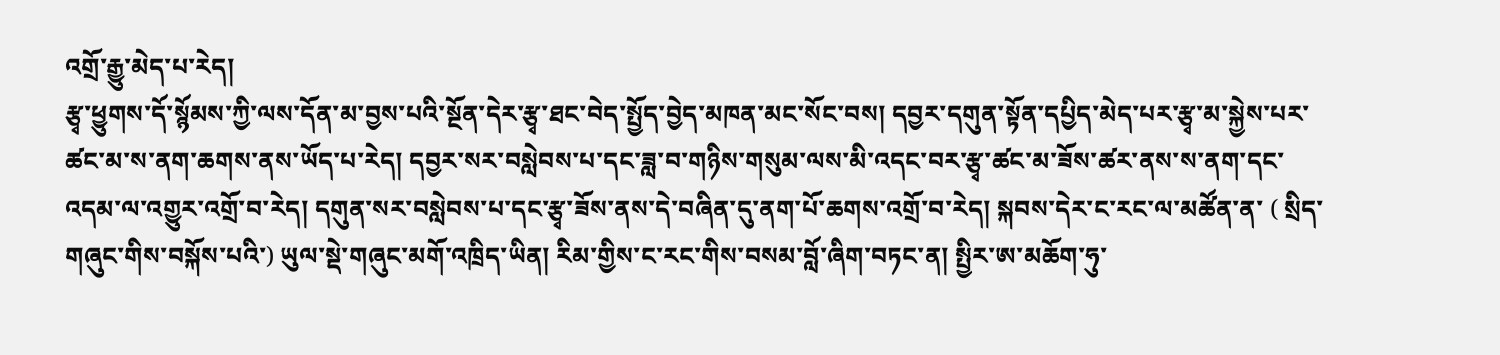འགྲོ་རྒྱུ་མེད་པ་རེད།
རྩྭ་ཕྱུགས་དོ་སྙོམས་ཀྱི་ལས་དོན་མ་བྱས་པའི་སྔོན་དེར་རྩྭ་ཐང་བེད་སྤྱོད་བྱེད་མཁན་མང་སོང་བས། དབྱར་དགུན་སྟོན་དཔྱིད་མེད་པར་རྩྭ་མ་སྐྱེས་པར་ཚང་མ་ས་ནག་ཆགས་ནས་ཡོད་པ་རེད། དབྱར་སར་བསླེབས་པ་དང་ཟླ་བ་གཉིས་གསུམ་ལས་མི་འདང་བར་རྩྭ་ཚང་མ་ཟོས་ཚར་ནས་ས་ནག་དང་འདམ་ལ་འགྱུར་འགྲོ་བ་རེད། དགུན་སར་བསླེབས་པ་དང་རྩྭ་ཟོས་ནས་དེ་བཞིན་དུ་ནག་པོ་ཆགས་འགྲོ་བ་རེད། སྐབས་དེར་ང་རང་ལ་མཚོན་ན་ ( སྲིད་གཞུང་གིས་བསྐོས་པའི་) ཡུལ་སྡེ་གཞུང་མགོ་འཁྲིད་ཡིན། རིམ་གྱིས་ང་རང་གིས་བསམ་བློ་ཞིག་བཏང་ན། སྤྱིར་ཨ་མཆོག་ཧུ་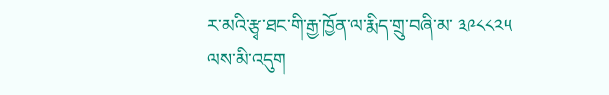ར་མའི་རྩྭ་ཐང་གི་རྒྱ་ཁྱོན་ལ་རྨིད་གྲུ་བཞི་མ་ ༣༩༨༨༢༥ ལས་མི་འདུག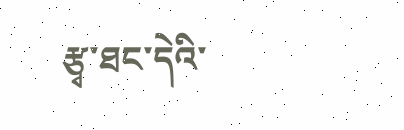རྩྭ་ཐང་དེའི་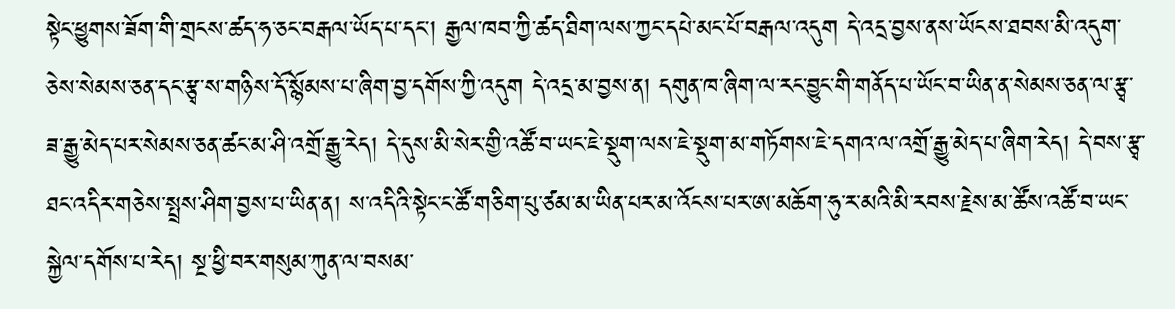སྟེང་ཕྱུགས་ཟོག་གི་གྲངས་ཚད་ཧ་ཅང་བརྒལ་ཡོད་པ་དང་། རྒྱལ་ཁབ་ཀྱི་ཚད་ཐིག་ལས་ཀྱང་དཔེ་མང་པོ་བརྒལ་འདུག དེ་འདྲ་བྱས་ནས་ཡོངས་ཐབས་མི་འདུག་ཅེས་སེམས་ཅན་དང་རྩྭ་ས་གཉིས་དོ་སྙོམས་པ་ཞིག་བྱ་དགོས་ཀྱི་འདུག དེ་འདྲ་མ་བྱས་ན། དགུན་ཁ་ཞིག་ལ་རང་བྱུང་གི་གནོད་པ་ཡོང་བ་ཡིན་ན་སེམས་ཅན་ལ་རྩྭ་ཟ་རྒྱུ་མེད་པར་སེམས་ཅན་ཚང་མ་ཤི་འགྲོ་རྒྱུ་རེད། དེ་དུས་མི་སེར་གྱི་འཚོ་བ་ཡང་ཇེ་སྡུག་ལས་ཇེ་སྡུག་མ་གཏོགས་ཇེ་དགའ་ལ་འགྲོ་རྒྱུ་མེད་པ་ཞིག་རེད། དེ་བས་རྩྭ་ཐང་འདིར་གཅེས་སྤྲས་ཤིག་བྱས་པ་ཡིན་ན། ས་འདིའི་སྟེང་ང་ཚོ་གཅིག་པུ་ཙམ་མ་ཡིན་པར་མ་འོངས་པར་ཨ་མཆོག་ཧུ་ར་མའི་མི་རབས་རྗེས་མ་ཚོས་འཚོ་བ་ཡང་སྐྱེལ་དགོས་པ་རེད། སྔ་ཕྱི་བར་གསུམ་ཀུན་ལ་བསམ་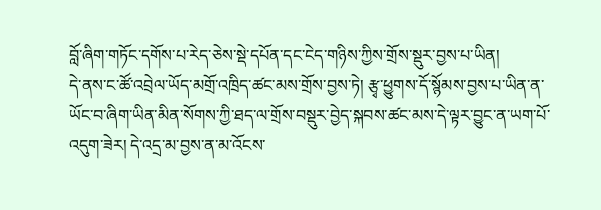བློ་ཞིག་གཏོང་དགོས་པ་རེད་ཅེས་སྡེ་དཔོན་དང་ངེད་གཉིས་ཀྱིས་གྲོས་སྡུར་བྱས་པ་ཡིན།
དེ་ནས་ང་ཚོ་འབྲེལ་ཡོད་མགྲོ་འཁྲིད་ཚང་མས་གྲོས་བྱས་ཏེ། རྩྭ་ཕྱུགས་དོ་སྙོམས་བྱས་པ་ཡིན་ན་ཡོང་བ་ཞིག་ཡིན་མིན་སོགས་ཀྱི་ཐད་ལ་གྲོས་བསྡུར་བྱེད་སྐབས་ཚང་མས་དེ་ལྟར་བྱུང་ན་ཡག་པོ་འདུག་ཟེར། དེ་འདྲ་མ་བྱས་ན་མ་འོངས་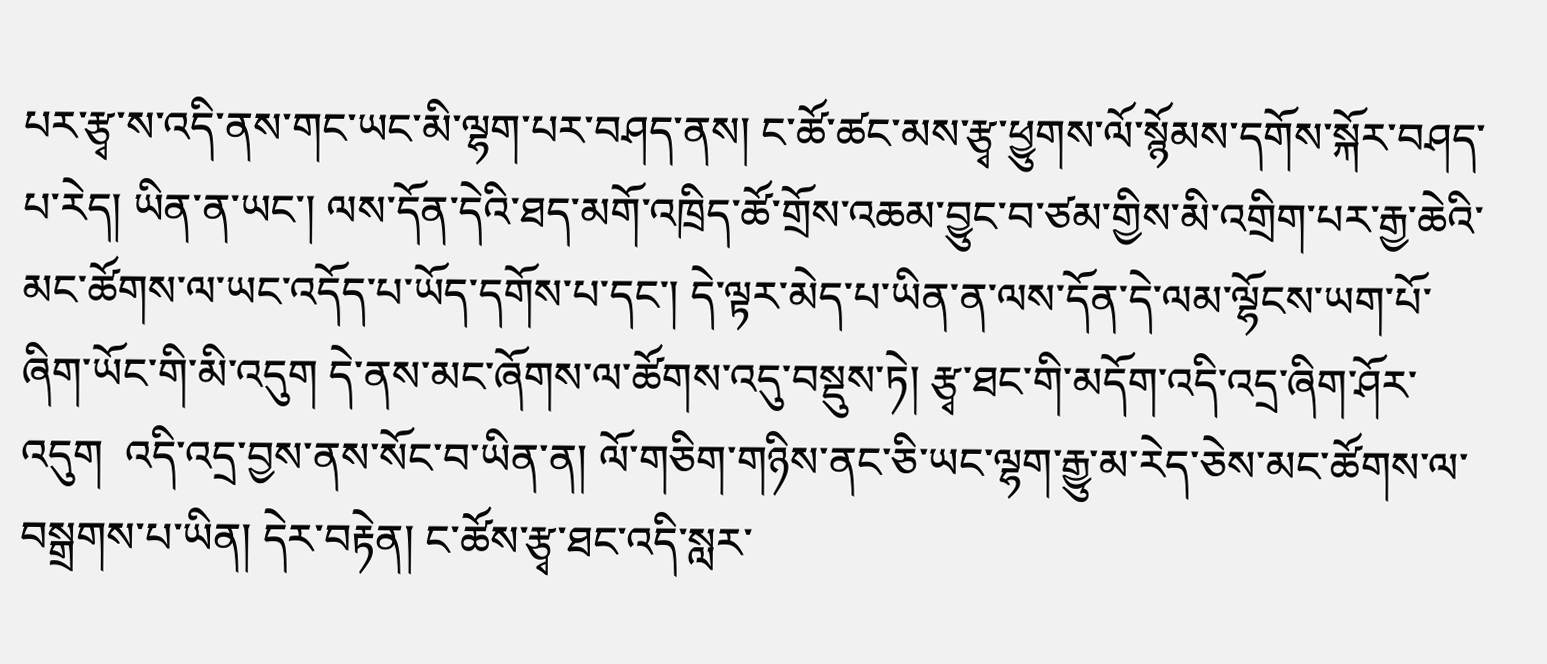པར་རྩྭ་ས་འདི་ནས་གང་ཡང་མི་ལྷག་པར་བཤད་ནས། ང་ཚོ་ཚང་མས་རྩྭ་ཕྱུགས་ལོ་སྙོམས་དགོས་སྐོར་བཤད་པ་རེད། ཡིན་ན་ཡང་། ལས་དོན་དེའི་ཐད་མགོ་འཁྲིད་ཚོ་གྲོས་འཆམ་བྱུང་བ་ཙམ་གྱིས་མི་འགྲིག་པར་རྒྱ་ཆེའི་མང་ཚོགས་ལ་ཡང་འདོད་པ་ཡོད་དགོས་པ་དང་། དེ་ལྟར་མེད་པ་ཡིན་ན་ལས་དོན་དེ་ལམ་ལྷོངས་ཡག་པོ་ཞིག་ཡོང་གི་མི་འདུག དེ་ནས་མང་ཞོགས་ལ་ཚོགས་འདུ་བསྡུས་ཏེ། རྩྭ་ཐང་གི་མདོག་འདི་འདྲ་ཞིག་ཤོར་འདུག  འདི་འདྲ་བྱས་ནས་སོང་བ་ཡིན་ན། ལོ་གཅིག་གཉིས་ནང་ཅི་ཡང་ལྷག་རྒྱུ་མ་རེད་ཅེས་མང་ཚོགས་ལ་བསྒྲགས་པ་ཡིན། དེར་བརྟེན། ང་ཚོས་རྩྭ་ཐང་འདི་སླར་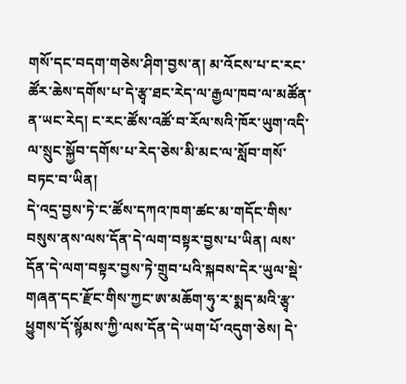གསོ་དང་བདག་གཅེས་ཤིག་བྱས་ན། མ་འོངས་པ་ང་རང་ཚོར་ཆེས་དགོས་པ་དེ་རྩྭ་ཐང་རེད་ལ་རྒྱལ་ཁབ་ལ་མཚོན་ན་ཡང་རེད། ང་རང་ཚོས་འཚོ་བ་རོལ་སའི་ཁོར་ཡུག་འདི་ལ་སྲུང་སྐྱོབ་དགོས་པ་རེད་ཅེས་མི་མང་ལ་སློབ་གསོ་བཏང་བ་ཡིན།
དེ་འདྲ་བྱས་ཏེ་ང་ཚོས་དཀའ་ཁག་ཚང་མ་གདོང་གིས་བསུས་ནས་ལས་དོན་དེ་ལག་བསྟར་བྱས་པ་ཡིན། ལས་དོན་དེ་ལག་བསྟར་བྱས་ཏེ་གྲུབ་པའི་སྐབས་དེར་ཡུལ་སྡེ་གཞན་དང་རྫོང་གིས་ཀྱང་ཨ་མཆོག་ཧུ་ར་སྨད་མའི་རྩྭ་ཕྱུགས་དོ་སྙོམས་ཀྱི་ལས་དོན་དེ་ཡག་པོ་འདུག་ཅེས། དེ་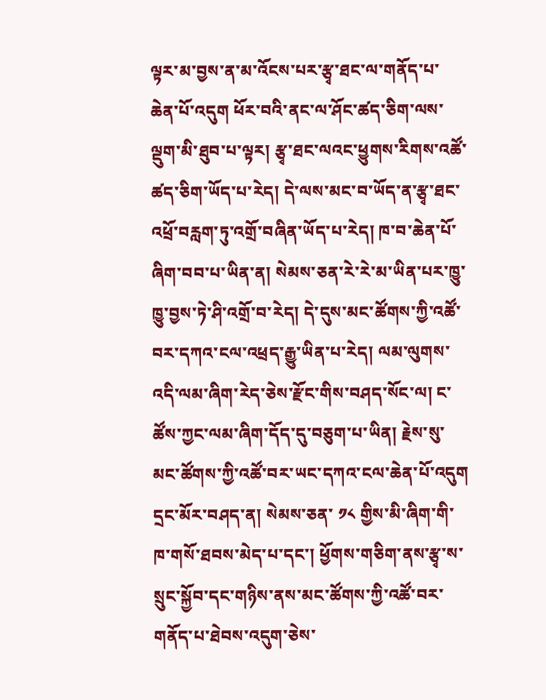ལྟར་མ་བྱས་ན་མ་འོངས་པར་རྩྭ་ཐང་ལ་གནོད་པ་ཆེན་པོ་འདུག ཕོར་བའི་ནང་ལ་ཤོང་ཚད་ཅིག་ལས་ལྡུག་མི་ཐུབ་པ་ལྟར། རྩྭ་ཐང་ལའང་ཕྱུགས་རིགས་འཚོ་ཚད་ཅིག་ཡོད་པ་རེད། དེ་ལས་མང་བ་ཡོད་ན་རྩྭ་ཐང་འཕྲོ་བརླག་ཏུ་འགྲོ་བཞིན་ཡོད་པ་རེད། ཁ་བ་ཆེན་པོ་ཞིག་བབ་པ་ཡིན་ན། སེམས་ཅན་རེ་རེ་མ་ཡིན་པར་ཁྱུ་ཁྱུ་བྱས་ཏེ་ཤི་འགྲོ་བ་རེད། དེ་དུས་མང་ཚོགས་ཀྱི་འཚོ་བར་དཀའ་ངལ་འཕྲད་རྒྱུ་ཡིན་པ་རེད། ལམ་ལུགས་འདི་ལམ་ཞིག་རེད་ཅེས་རྫོང་གིས་བཤད་སོང་ལ། ང་ཚོས་ཀྱང་ལམ་ཞིག་དོད་དུ་བཅུག་པ་ཡིན། རྗེས་སུ་མང་ཚོགས་ཀྱི་འཚོ་བར་ཡང་དཀའ་ངལ་ཆེན་པོ་འདུག  དྲང་མོར་བཤད་ན། སེམས་ཅན་ ༡༨ གྱིས་མི་ཞིག་གི་ཁ་གསོ་ཐབས་མེད་པ་དང་། ཕྱོགས་གཅིག་ནས་རྩྭ་ས་སྲུང་སྐྱོབ་དང་གཉིས་ནས་མང་ཚོགས་ཀྱི་འཚོ་བར་གནོད་པ་ཐེབས་འདུག་ཅེས་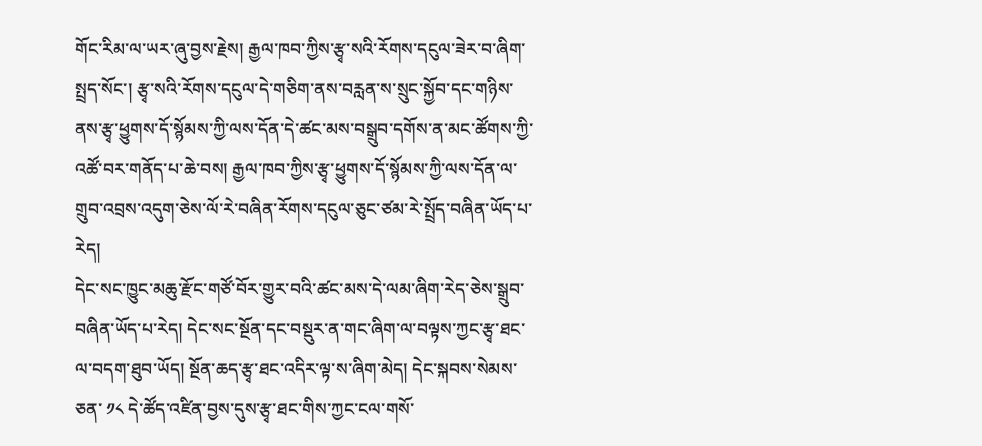གོང་རིམ་ལ་ཡར་ཞུ་བྱས་རྗེས། རྒྱལ་ཁབ་ཀྱིས་རྩྭ་སའི་རོགས་དངུལ་ཟེར་བ་ཞིག་སྤྲད་སོང་། རྩྭ་སའི་རོགས་དངུལ་དེ་གཅིག་ནས་བརླན་ས་སྲུང་སྐྱོབ་དང་གཉིས་ནས་རྩྭ་ཕྱུགས་དོ་སྙོམས་ཀྱི་ལས་དོན་དེ་ཚང་མས་བསྒྲུབ་དགོས་ན་མང་ཚོགས་ཀྱི་འཚོ་བར་གནོད་པ་ཆེ་བས། རྒྱལ་ཁབ་ཀྱིས་རྩྭ་ཕྱུགས་དོ་སྙོམས་ཀྱི་ལས་དོན་ལ་གྲུབ་འབྲས་འདུག་ཅེས་ལོ་རེ་བཞིན་རོགས་དངུལ་ཅུང་ཙམ་རེ་སྤྲོད་བཞིན་ཡོད་པ་རེད།
དེང་སང་ཁྱུང་མཆུ་རྫོང་གཙོ་བོར་གྱུར་བའི་ཚང་མས་དེ་ལམ་ཞིག་རེད་ཅེས་སྒྲུབ་བཞིན་ཡོད་པ་རེད། དེང་སང་སྔོན་དང་བསྡུར་ན་གང་ཞིག་ལ་བལྟས་ཀྱང་རྩྭ་ཐང་ལ་བདག་ཐུབ་ཡོད། སྔོན་ཆད་རྩྭ་ཐང་འདིར་ལྟ་ས་ཞིག་མེད། དེང་སྐབས་སེམས་ཅན་ ༡༨ དེ་ཚོད་འཛིན་བྱས་དུས་རྩྭ་ཐང་གིས་ཀྱང་ངལ་གསོ་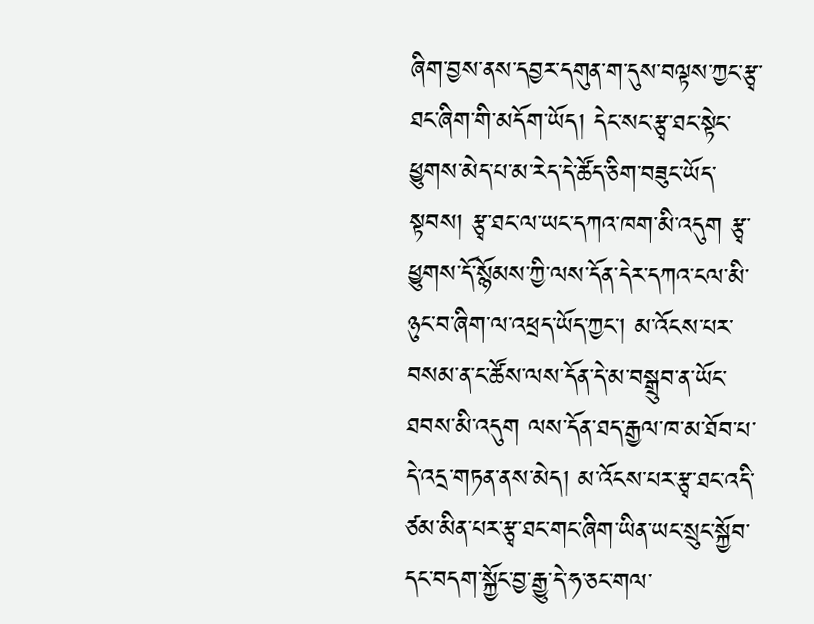ཞིག་བྱས་ནས་དབྱར་དགུན་ག་དུས་བལྟས་ཀྱང་རྩྭ་ཐང་ཞིག་གི་མདོག་ཡོད། དེང་སང་རྩྭ་ཐང་སྟེང་ཕྱུགས་མེད་པ་མ་རེད་དེ་ཚོད་ཅིག་བཟུང་ཡོད་སྟབས། རྩྭ་ཐང་ལ་ཡང་དཀའ་ཁག་མི་འདུག རྩྭ་ཕྱུགས་དོ་སྙོམས་ཀྱི་ལས་དོན་དེར་དཀའ་ངལ་མི་ཉུང་བ་ཞིག་ལ་འཕྲད་ཡོད་ཀྱང་། མ་འོངས་པར་བསམ་ན་ང་ཚོས་ལས་དོན་དེ་མ་བསྒྲུབ་ན་ཡོང་ཐབས་མི་འདུག ལས་དོན་ཐད་རྒྱལ་ཁ་མ་ཐོབ་པ་དེ་འདྲ་གཏན་ནས་མེད། མ་འོངས་པར་རྩྭ་ཐང་འདི་ཙམ་མིན་པར་རྩྭ་ཐང་གང་ཞིག་ཡིན་ཡང་སྲུང་སྐྱོབ་དང་བདག་སྐྱོང་བྱ་རྒྱུ་དེ་ཧ་ཅང་གལ་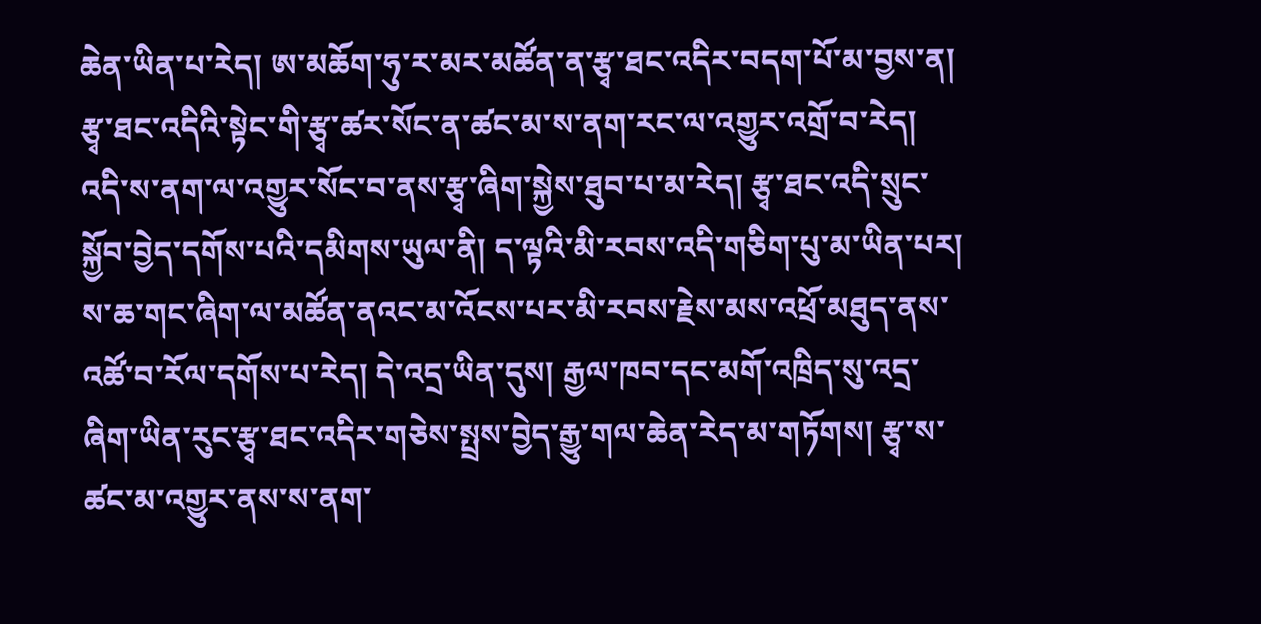ཆེན་ཡིན་པ་རེད། ཨ་མཆོག་ཧུ་ར་མར་མཚོན་ན་རྩྭ་ཐང་འདིར་བདག་པོ་མ་བྱས་ན། རྩྭ་ཐང་འདིའི་སྟེང་གི་རྩྭ་ཚར་སོང་ན་ཚང་མ་ས་ནག་རང་ལ་འགྱུར་འགྲོ་བ་རེད། འདི་ས་ནག་ལ་འགྱུར་སོང་བ་ནས་རྩྭ་ཞིག་སྐྱེས་ཐུབ་པ་མ་རེད། རྩྭ་ཐང་འདི་སྲུང་སྐྱོབ་བྱེད་དགོས་པའི་དམིགས་ཡུལ་ནི། ད་ལྟའི་མི་རབས་འདི་གཅིག་པུ་མ་ཡིན་པར། ས་ཆ་གང་ཞིག་ལ་མཚོན་ནའང་མ་འོངས་པར་མི་རབས་རྗེས་མས་འཕྲོ་མཐུད་ནས་འཚོ་བ་རོལ་དགོས་པ་རེད། དེ་འདྲ་ཡིན་དུས། རྒྱལ་ཁབ་དང་མགོ་འཁྲིད་སུ་འདྲ་ཞིག་ཡིན་རུང་རྩྭ་ཐང་འདིར་གཅེས་སྤྲས་བྱེད་རྒྱུ་གལ་ཆེན་རེད་མ་གཏོགས། རྩྭ་ས་ཚང་མ་འགྱུར་ནས་ས་ནག་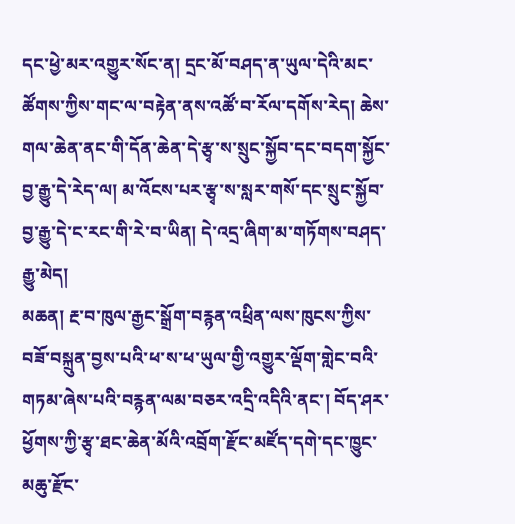དང་ཕྱེ་མར་འགྱུར་སོང་ན། དྲང་མོ་བཤད་ན་ཡུལ་དེའི་མང་ཚོགས་ཀྱིས་གང་ལ་བརྟེན་ནས་འཚོ་བ་རོལ་དགོས་རེད། ཆེས་གལ་ཆེན་ནང་གི་དོན་ཆེན་དེ་རྩྭ་ས་སྲུང་སྐྱོབ་དང་བདག་སྐྱོང་བྱ་རྒྱུ་དེ་རེད་ལ། མ་འོངས་པར་རྩྭ་ས་སླར་གསོ་དང་སྲུང་སྐྱོབ་བྱ་རྒྱུ་དེ་ང་རང་གི་རེ་བ་ཡིན། དེ་འདྲ་ཞིག་མ་གཏོགས་བཤད་རྒྱུ་མེད།
མཆན། རྔ་བ་ཁུལ་རྒྱང་སྒྲོག་བརྙན་འཕྲིན་ལས་ཁུངས་ཀྱིས་བཟོ་བསྐྲུན་བྱས་པའི་ཕ་ས་ཕ་ཡུལ་གྱི་འགྱུར་ལྡོག་གླེང་བའི་གཏམ་ཞེས་པའི་བརྙན་ལམ་བཅར་འདྲི་འདིའི་ནང་། བོད་ཤར་ཕྱོགས་ཀྱི་རྩྭ་ཐང་ཆེན་མོའི་འབྲོག་རྫོང་མཛོད་དགེ་དང་ཁྱུང་མཆུ་རྫོང་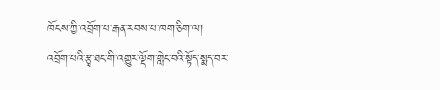ཁོངས་ཀྱི་འབྲོག་པ་རྒན་རབས་པ་ཁག་ཅིག་ལ། འབྲོག་པའི་རྩྭ་ཐང་གི་འགྱུར་ལྡོག་གླེང་བའི་སྟོད་སྨད་བར་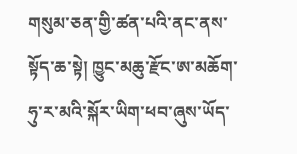གསུམ་ཅན་གྱི་ཚན་པའི་ནང་ནས་སྟོད་ཆ་སྟེ། ཁྱུང་མཆུ་རྫོང་ཨ་མཆོག་ཧུ་ར་མའི་སྐོར་ཡིག་ཕབ་ཞུས་ཡོད་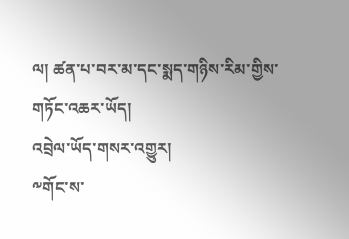ལ། ཚན་པ་བར་མ་དང་སྨད་གཉིས་རིམ་གྱིས་གཏོང་འཆར་ཡོད།
འབྲེལ་ཡོད་གསར་འགྱུར།
༸གོང་ས་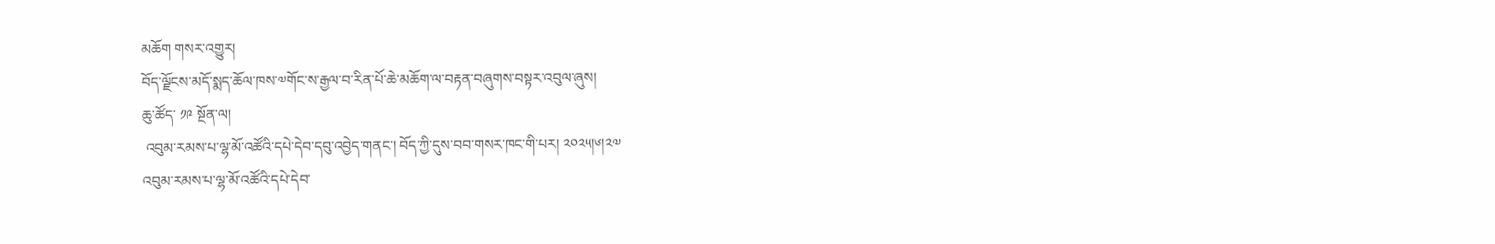མཆོག གསར་འགྱུར།
བོད་ལྗོངས་མདོ་སྨད་ཆོལ་ཁས་༧གོང་ས་རྒྱལ་བ་རིན་པོ་ཆེ་མཆོག་ལ་བརྟན་བཞུགས་བསྟར་འབུལ་ཞུས།
ཆུ་ཚོད་ ༡༩ སྔོན་ལ།
 འབུམ་རམས་པ་ལྷ་མོ་འཚོའི་དཔེ་དེབ་དབུ་འབྱེད་གནང་། བོད་ཀྱི་དུས་བབ་གསར་ཁང་གི་པར། ༢༠༢༥།༦།༢༧
འབུམ་རམས་པ་ལྷ་མོ་འཚོའི་དཔེ་དེབ་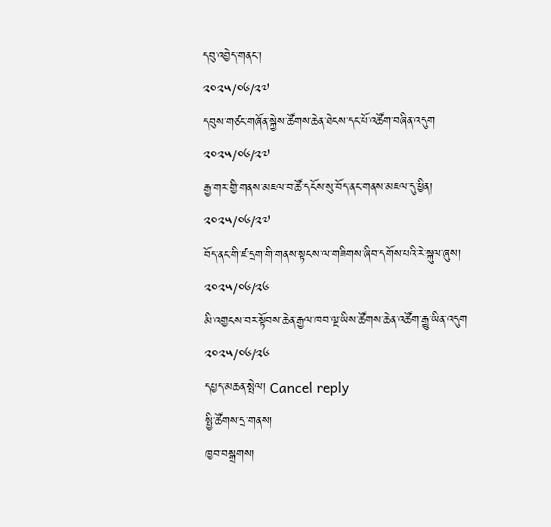དབུ་འབྱེད་གནང་།
༢༠༢༥/༠༦/༢༧
དབུས་གཙང་གཞོན་སྐྱེས་ཚོགས་ཆེན་ཐེངས་དང་པོ་འཚོག་བཞིན་འདུག
༢༠༢༥/༠༦/༢༧
རྒྱ་གར་གྱི་གནས་མཇལ་བ་ཚོ་དངོས་སུ་བོད་ནང་གནས་མཇལ་དུ་ཕྱིན།
༢༠༢༥/༠༦/༢༧
བོད་ནང་གི་ཛ་དྲག་གི་གནས་སྟངས་ལ་གཟིགས་ཞིབ་དགོས་པའི་རེ་སྐུལ་ཞུས།
༢༠༢༥/༠༦/༢༦
མི་འགྱངས་བར་སྟོབས་ཆེན་རྒྱལ་ཁབ་ལྔ་ཡིས་ཚོགས་ཆེན་འཚོག་རྒྱུ་ཡིན་འདུག
༢༠༢༥/༠༦/༢༦
དཔྱད་མཆན་སྤེལ། Cancel reply
སྤྱི་ཚོགས་དྲ་གནས།
ཁྱབ་བསྒྲགས།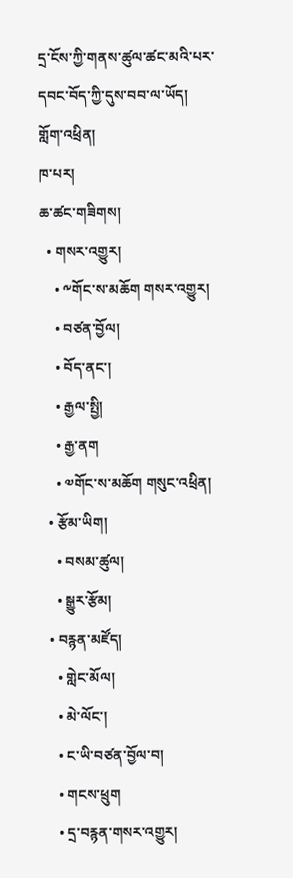དྲ་ངོས་ཀྱི་གནས་ཚུལ་ཚང་མའི་པར་དབང་བོད་ཀྱི་དུས་བབ་ལ་ཡོད།
གློག་འཕྲིན།
ཁ་པར།
ཆ་ཚང་གཟིགས།
  • གསར་འགྱུར།
    • ༸གོང་ས་མཆོག གསར་འགྱུར།
    • བཙན་བྱོལ།
    • བོད་ནང་།
    • རྒྱལ་སྤྱི།
    • རྒྱ་ནག
    • ༧གོང་ས་མཆོག གསུང་འཕྲིན།
  • རྩོམ་ཡིག།
    • བསམ་ཚུལ།
    • སྒྱུར་རྩོམ།
  • བརྙན་མཛོད།
    • གླེང་མོལ།
    • མེ་ལོང་།
    • ང་ཡི་བཙན་བྱོལ་བ།
    • གངས་ཕྲུག
    • དྲ་བརྙན་གསར་འགྱུར།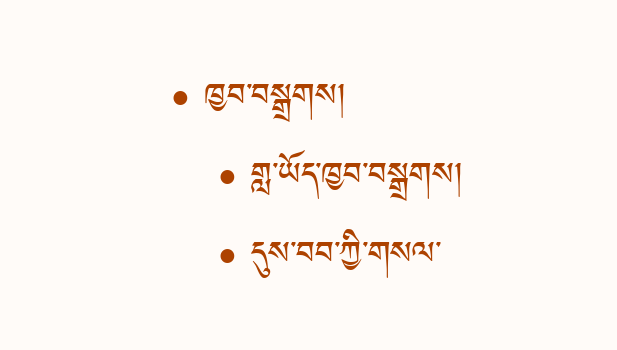• ཁྱབ་བསྒྲགས།
    • གླ་ཡོད་ཁྱབ་བསྒྲགས།
    • དུས་བབ་ཀྱི་གསལ་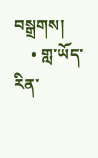བསྒྲགས།
    • གླ་ཡོད་རིན་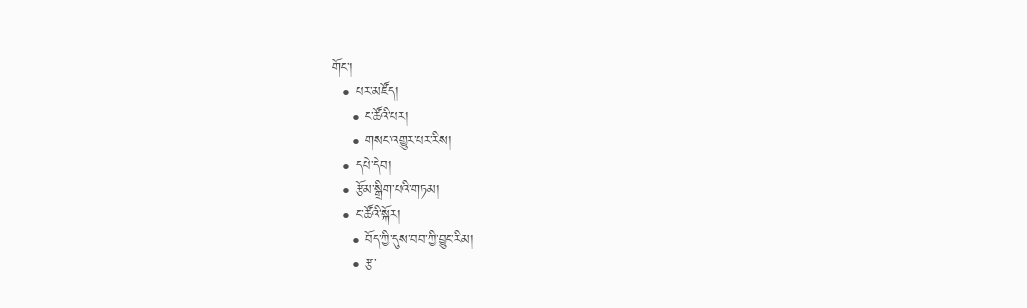གོང་།
  • པར་མཛོད།
    • ང་ཚོའི་པར།
    • གསང་འགྱུར་པར་རིས།
  • དཔེ་དེབ།
  • རྩོམ་སྒྲིག་པའི་གཏམ།
  • ང་ཚོའི་སྐོར།
    • བོད་ཀྱི་དུས་བབ་ཀྱི་བྱུང་རིམ།
    • རྩ་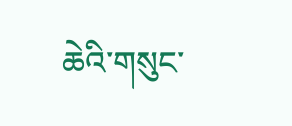ཆེའི་གསུང་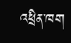འཕྲིན་ཁག